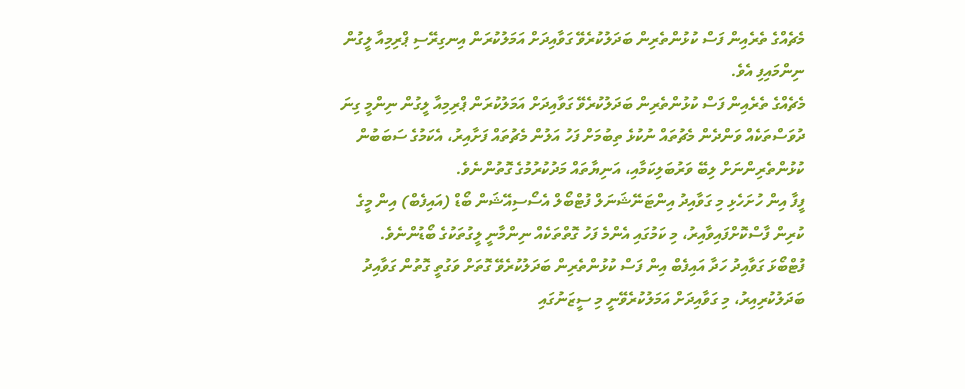މެޗެއްގެ ތެރެއިން ފަސް ކުޅުންތެރިން ބަދަލުކުރެވޭ ގަވާއިދަށް އަމަލުކުރަން އިނގިރޭސި ޕްރިމިއާ ލީގުން ނިންމައިފި އެވެ.
މެޗެއްގެ ތެރެއިން ފަސް ކުޅުންތެރިން ބަދަލުކުރެވޭ ގަވާއިދަށް އަމަލުކުރަން ޕްރިމިއާ ލީގުން ނިންމީ ގިނަ ދުވަސްތަކެއް ވަންދެން މެޗުތައް ނުކުޅެ ތިބުމަށް ފަހު އަލުން މެޗުތައް ފަށާއިރު، އެކަމުގެ ސަބަބުން ކުޅުންތެރިންނަށް ލިބޭ ވަރުބަލިކަމާއި، އަނިޔާތައް މަދުކުރުމުގެ ގޮތުންނެވެ.
ފީފާ އިން ހުށަހެޅި މި ގަވާއިދު އިންޓަނޭޝަނަލް ފުޓްބޯލް އެސޯސިއޭޝަން ބޯޑް (އައިފެބް) އިން މީގެ ކުރިން ފާސްކޮށްފައިވާއިރު، މި ކަމުގައި އެންމެ ފަހު ގޮތްތަކެއް ނިންމާނީ ލީގުތަކުގެ ބޯޑުންނެވެ.
ފުޓްބޯޅަ ގަވާއިދު ހަދާ އައިފެބް އިން ފަސް ކުޅުންތެރިން ބަދަލުކުރެވޭ ގޮތަށް ވަގުތީ ގޮތުން ގަވާއިދު ބަދަލުކުރިއިރު، މި ގަވާއިދަށް އަމަލުކުރެވޭނީ މި ސީޒަނުގައި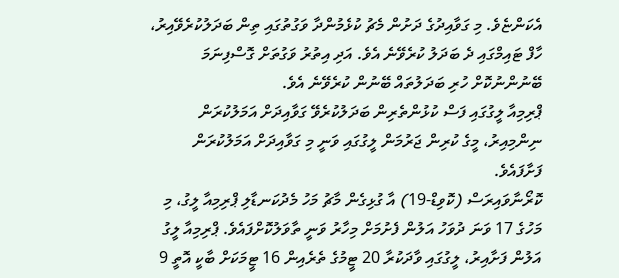އެކަންޏެވެ. މި ގަވާއިދުގެ ދަށުން މެޗު ކުޅެމުންދާ ވަގުތުގައި ތިން ބަދަލުކުރެވޭއިރު، ހާފް ޓައިމްގައި ދެ ބަދަލު ކުރެވޭނެ އެވެ. އަދި އިތުރު ވަގުތަށް ގޮސްފިނަމަ ބޭނުންނުކޮށް ހުރި ބަދަލުތައް ބޭނުން ކުރެވޭނެ އެވެ.
ޕްރިމިއާ ލީގުގައި ފަސް ކުޅުންތެރިން ބަދަލުކުރެވޭ ގަވާއިދަށް އަމަލުކުރަން ނިންމިއިރު، މީގެ ކުރިން ޖަރުމަން ލީގުގައި ވަނީ މި ގަވާއިދަށް އަމަލުކުރަން ފަށާފައެވެ.
ކޮރޯނާވައިރަސް (ކޮވިޑް-19) އާ ގުޅިގެން މާޗު މަހު މެދުކަނޑާލި ޕްރިމިއާ ލީގު، މި މަހުގެ 17 ވަނަ ދުވަހު އަލުން ފެށުމަށް މިހާރު ވަނީ ތާވަލުކޮށްފައެވެ. ޕްރިމިއާ ލީގު އަލުން ފަށާއިރު، ލީގުގައި ވާދަކުރާ 20 ޓީމުގެ ތެރެއިން 16 ޓީމަކަށް ބާކީ އޮތީ 9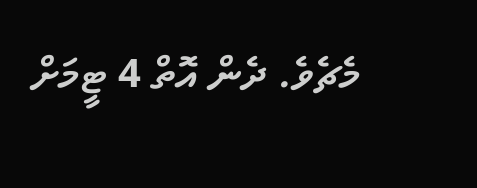މެޗެވެ. ދެން އޮތް 4 ޓީމަށް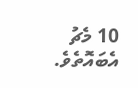10 މެޗު އެބައޮތެވެ.